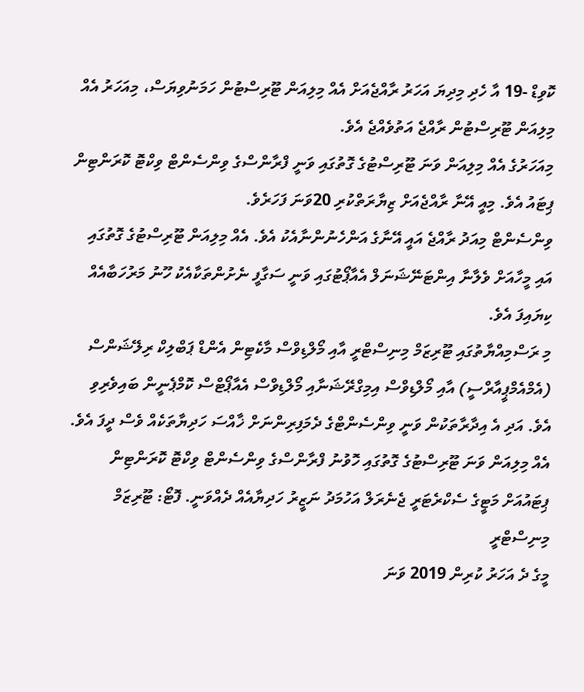ކޮވިޑް -19 އާ ހެދި މިދިޔަ އަހަރު ރާއްޖެއަށް އެއް މިލިއަން ޓޫރިސްޓުން ހަމަނުވިޔަސް، މިއަހަރު އެއް މިލިއަން ޓޫރިސްޓުން ރާއްޖެ އަތުވެއްޖެ އެވެ.
މިއަހަރުގެ އެއް މިލިއަން ވަނަ ޓޫރިސްޓުގެ ގޮތުގައި ވަނީ ފްރާންސްގެ ވިންސެންޓް ވިކްޓޮ ކޮރަންޓިން ޕިޓައު އެވެ. މިއީ އޭނާ ރާއްޖެއަށް ޒިޔާރަތްކުރި 20ވަނަ ފަހަރެވެ.
ވިންސެންޓް މިއަދު ރާއްޖެ އައީ އޭނާގެ އަންހެނުންނާއެކު އެވެ. އެއް މިލިއަން ޓޫރިސްޓުގެ ގޮތުގައި އައި މީހާއަށް ވެލާނާ އިންޓަނޭޝަނަލް އެއާޕޯޓުގައި ވަނީ ސަގާފީ ނެށުންތަކާއެކު ހޫނު މަރުހަބާއެއް ކިޔައިފަ އެވެ.
މި ރަސްމިއްޔާތުގައި ޓޫރިޒަމް މިނިސްޓްރީ އާއި މޯލްޑިވްސް މާކެޓިން އެންޑް ޕަބްލިކް ރިލޭޝަންސް (އެމްއެމްޕީއާރްސީ) އާއި މޯލްޑިވްސް އިމިގްރޭޝަނާއި މޯލްޑިވްސް އެއާޕޯޓްސް ކޮމްޕެނީން ބައިވެރިވި އެވެ. އަދި އެ އިދާރާތަކުން ވަނީ ވިންސެންޓްގެ ދެމަފިރިންނަށް ޚާއްސަ ހަދިޔާތަކެއް ވެސް ދީފަ އެވެ.
އެއް މިލިއަން ވަނަ ޓޫރިސްޓުގެ ގޮތުގައި ހޮވުނު ފްރާންސްގެ ވިންސެންޓް ވިކްޓޮ ކޮރަންޓިން ޕިޓައުއަށް މަޓީގެ ސެކްރެޓަރީ ޖެނެރަލް އަހުމަދު ނަޒީރު ހަދިޔާއެއް ދެއްވަނީ. ފޮޓޯ: ޓޫރިޒަމް މިނިސްޓްރީ
މީގެ ދެ އަހަރު ކުރިން 2019 ވަނަ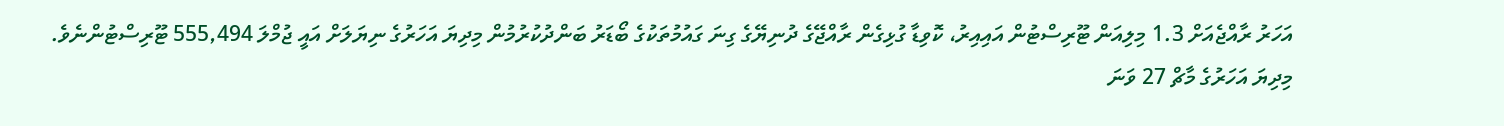އަހަރު ރާއްޖެއަށް 1.3 މިލިއަން ޓޫރިސްޓުން އައިއިރު، ކޮވިޑާ ގުޅިގެން ރާއްޖޭގެ ދުނިޔޭގެ ގިނަ ގައުމުތަކުގެ ބޯޑަރު ބަންދުކުރުމުން މިދިޔަ އަހަރުގެ ނިޔަލަށް އައީ ޖުމްލަ 555,494 ޓޫރިސްޓުންނެވެ.
މިދިޔަ އަހަރުގެ މާޗް 27 ވަނަ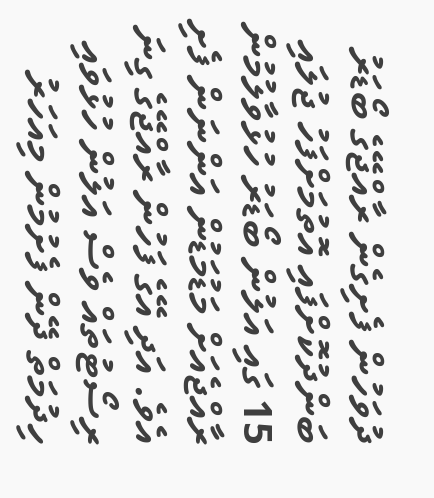ދުވަހުން ފެށިގެން ރާއްޖޭގެ ބޯޑަރު ބަންދުކޮށްފައި އޮތުމަށްފަހު ޖުލައި 15 ގައި އަލުން ބޯޑަރު ހުޅުވާލުމުން ރާއްޖެއަށް މަޑުމަޑުން އަންނަން ފެށި އެވެ. އަދި އޭގެ ފަހުން ރާއްޖޭގެ ގިނަ ރިސޯޓުތައް ވެސް އަލުން ހުޅުވައި ހިދުމަތް ދޭން ފެށުމުން މިއަހަރު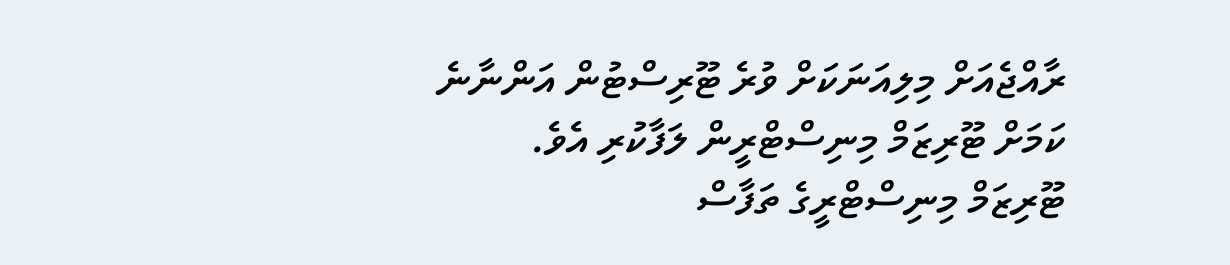ރާއްޖެއަށް މިލިއަނަކަށް ވުރެ ޓޫރިސްޓުން އަންނާނެ ކަމަށް ޓޫރިޒަމް މިނިސްޓްރީން ލަފާކުރި އެވެ.
ޓޫރިޒަމް މިނިސްޓްރީގެ ތަފާސް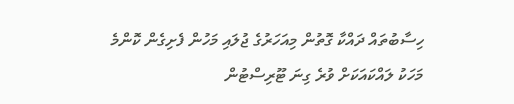ހިސާބުތައް ދައްކާ ގޮތުން މިއަހަރުގެ ޖުލައި މަހުން ފެށިގެން ކޮންމެ މަހަކު ލައްކައަކަށް ވުރެ ގިނަ ޓޫރިސްޓުން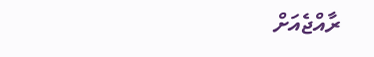ރާއްޖެއަށް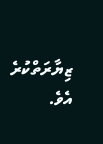ޒިޔާރަތްކުރެ އެވެ.